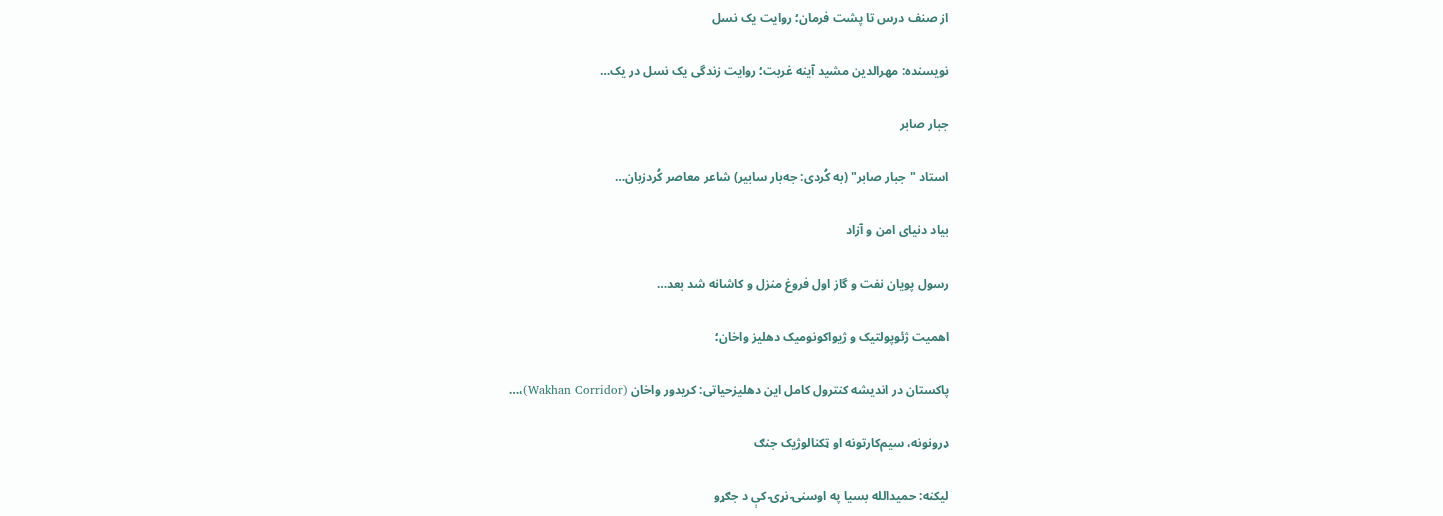از صنف درس تا پشت فرمان؛ روایت یک نسل

نویسنده: مهرالدین مشید آینه غربت؛ روایت زندگی یک نسل در یک…

جبار صابر

استاد "جبار صابر" (به کُردی: جەبار سابیر) شاعر معاصر کُردزبان…

بیاد دنیای امن و آزاد

رسول پویان نفت و گاز اول فروغ منزل و کاشانه شد بعد…

اهمیت ژئوپولتیک و ژیواکونومیک دهلیز واخان؛

پاکستان در اندیشه کنترول کامل این دهلیزحیاتی: کریدور واخان (Wakhan Corridor)،…

ډرونونه، سیم‌کارتونه او ټکنالوژیک جنګ

ليکنه: حميدالله بسيا په اوسنۍ نړۍ کې د جګړو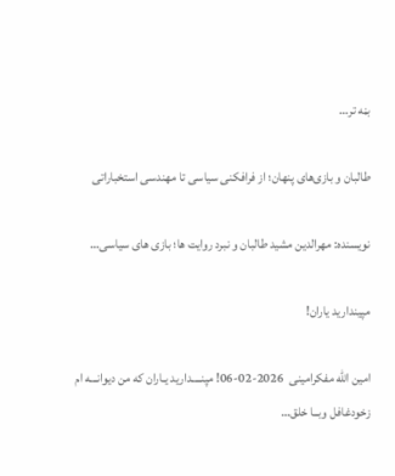بڼه تر…

طالبان و بازی‌های پنهان؛ از فرافکنی سیاسی تا مهندسی استخباراتی

نویسنده: مهرالدین مشید طالبان و نبرد روایت ها؛ بازی های سیاسی…

مپیندارید یاران!

امین الله مفکرامینی  2026-02-06! مپنــــدارید یـاران که من دیوانـــه ام زخودغافل وبــا خلق…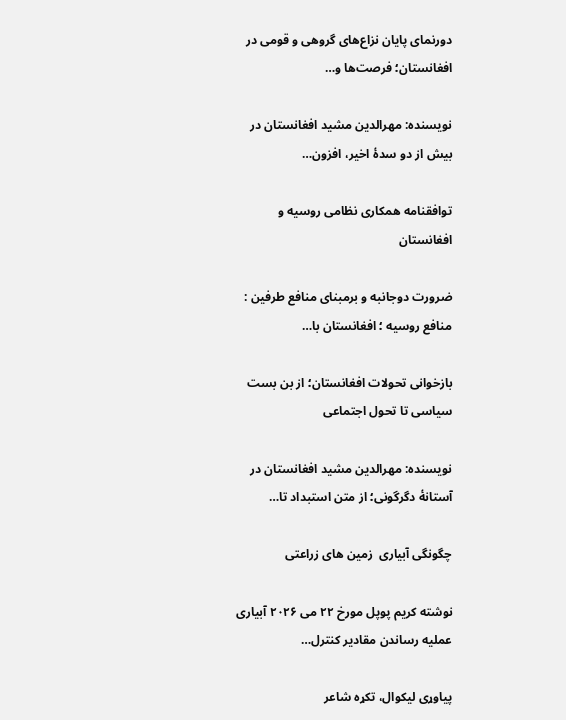دورنمای پایان نزاع‌های گروهی و قومی در افغانستان؛ فرصت‌ها و…

نویسنده: مهرالدین مشید افغانستان در بیش از دو سدهٔ اخیر، افزون…

توافقنامه همکاری نظامی روسیه و افغانستان

ضرورت دوجانبه و برمبنای منافع طرفین : منافع روسیه ؛ افغانستان با…

بازخوانی تحولات افغانستان؛ از بن بست سیاسی تا تحول اجتماعی

نویسنده: مهرالدین مشید افغانستان در آستانهٔ دگرگونی؛ از متن استبداد تا…

چگونگی آبیاری  زمین های زراعتی

نوشته کریم پوپل مورخ ۲۲ می ۲۰۲۶ آبیاری عملیه رساندن مقادیر کنترل…

پیاوړی لیکوال، تکړه شاعر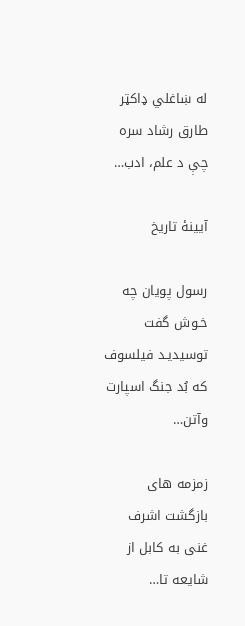له ښاغلي ډاکټر طارق رشاد سره چې د علم، ادب…

آیینۀ تاریخ

رسول پویان چه خـوش گفت توسیدیـد فیلسوف که بُد جنگ اسپارت وآتن…

زمزمه های بازگشت اشرف غنی به کابل از شایعه تا…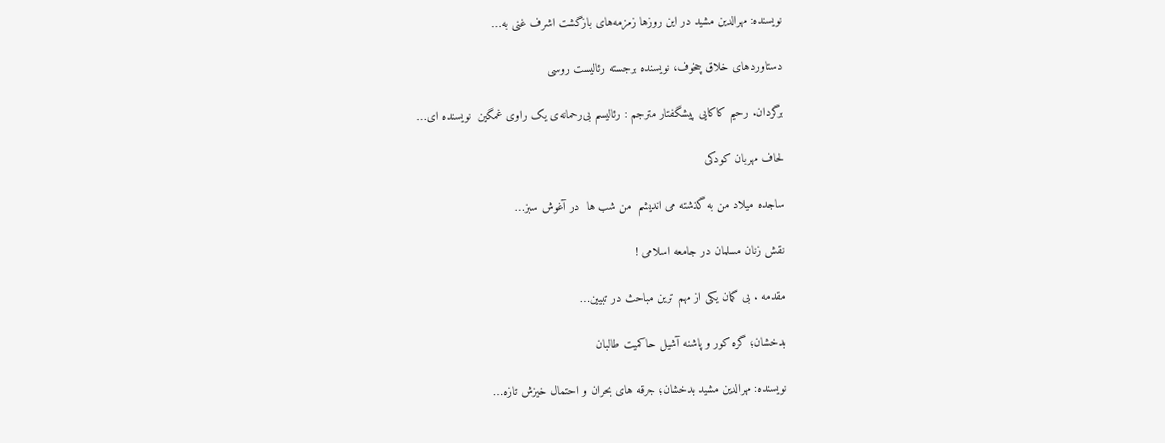نویسنده: مهرالدین مشید در این روزها زمزمه‌های بازگشت اشرف غنی به…

دستاوردهای خلاق چخوف، نویسنده برجسته رئالیست روسی

برگردان. رحیم کاکایی پیشگفتار مترجم : رئالیسم بی‌رحمانه‌ی یک راوی غمگین  نویسنده ای…

لحاف مهربان کودکی

ساجده میلاد من به گذشته می اندیشم  من شب ها  در آغوش سبز…

نقش زنان مسلمان در جامعه اسلامی !

مقدمه . بی گمان یکی از مهم ترین مباحث در تبیین…

بدخشان؛ گره کور و پاشنه آشیل حاکمیت طالبان

نویسنده: مهرالدین مشید بدخشان؛ جرقه های بحران و احتمال خیزش تازه…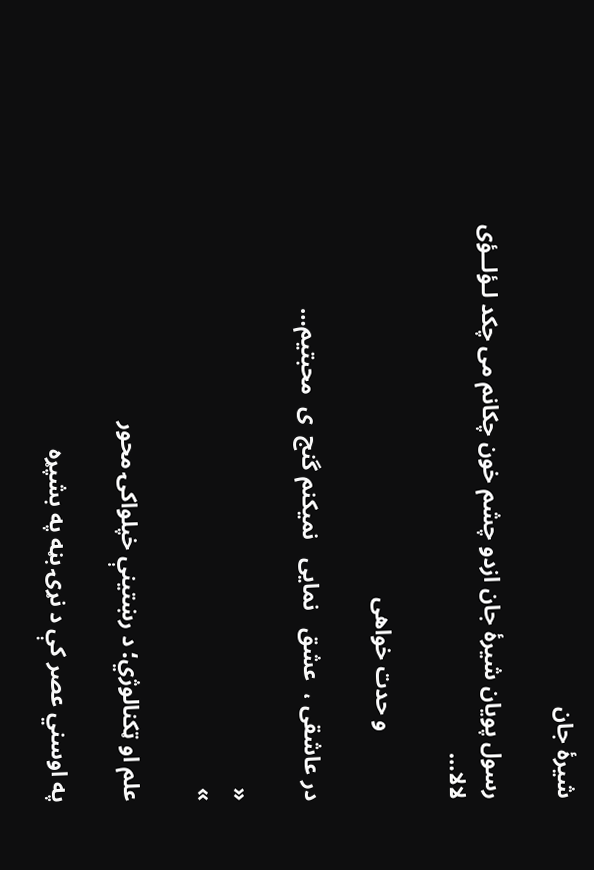شیرۀ جان

رسول پویان شیرۀ جان ازدو چشم خون چکانم می چکد لـؤلــؤی لالا…

            و حدت خواهی

در عاشقی ،  عشق   نمایی   نمیکنم گنج  ی  محبتیم…

«
»

علم او ټکنالوژي؛ د رښتینې خپلواکۍ محور

په اوسني عصر کې د نړۍ بڼه په بشپړه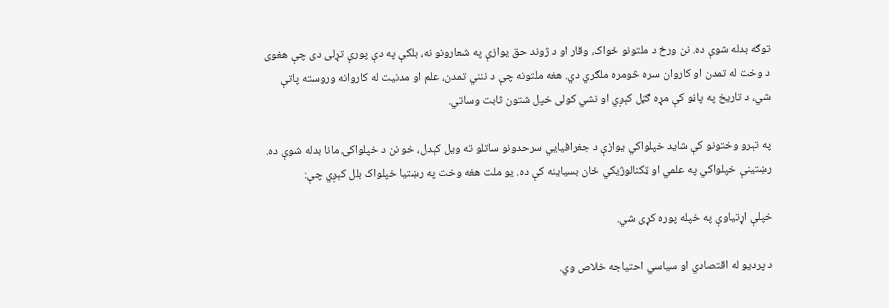توګه بدله شوې ده. نن ورځ د ملتونو ځواک، وقار او د ژوند حق یوازې په شعارونو نه، بلکې په دې پورې تړلی دی چې هغوی د وخت له تمدن او کاروان سره څومره ملګري دي. هغه ملتونه چې د ننني تمدن، علم او مدنیت له کاروانه وروسته پاتې شي، د تاریخ په پاڼو کې مړه ګڼل کېږي او نشي کولی خپل شتون ثابت وساتي.

په تېرو وختونو کې شاید خپلواکي یوازې د جغرافیایي سرحدونو ساتلو ته ویل کېدل، خو نن د خپلواکۍ مانا بدله شوې ده. رښتینې خپلواکي په علمي او ټکنالوژیکي ځان بسیاینه کې ده. یو ملت هغه وخت په رښتیا خپلواک بلل کېږي چې:

خپلې اړتیاوې په خپله پوره کړی شي.

د پردیو له اقتصادي او سیاسي احتیاجه خلاص وي.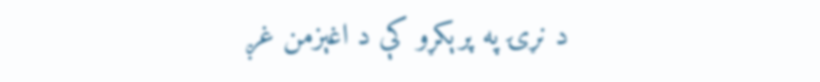د نړۍ په پرېکړو کې د اغېزمن غږ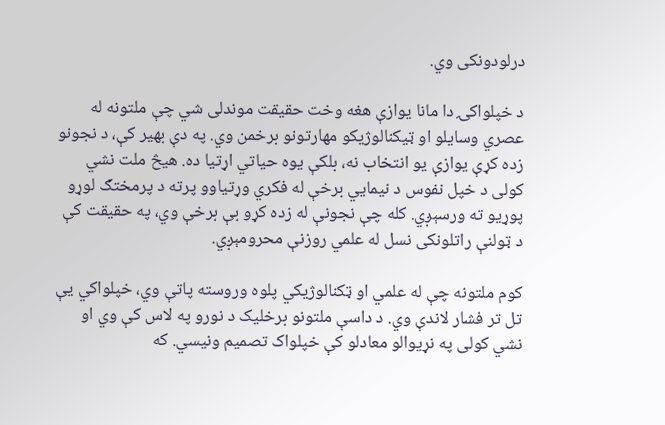درلودونکی وي.

د خپلواکۍ دا مانا یوازې هغه وخت حقیقت موندلی شي چې ملتونه له عصري وسایلو او ټیکنالوژیکو مهارتونو برخمن وي. په دې بهیر کې، د نجونو زده کړې یوازې یو انتخاب نه، بلکې یوه حیاتي اړتیا ده. هیڅ ملت نشي کولی د خپل نفوس د نیمایي برخې له فکري وړتیاوو پرته د پرمختګ لوړو پوړیو ته ورسېږي. کله چې نجونې له زده کړو بې برخې وي، په حقیقت کې د ټولنې راتلونکی نسل له علمي روزنې محرومېږي.

کوم ملتونه چې له علمي او ټکنالوژیکي پلوه وروسته پاتې وي، خپلواکي یې تل تر فشار لاندې وي. د داسې ملتونو برخلیک د نورو په لاس کې وي او نشي کولی په نړیوالو معادلو کې خپلواک تصمیم ونیسي. که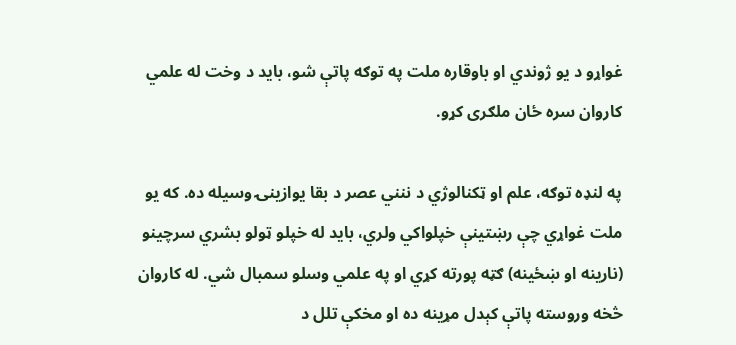غواړو د یو ژوندي او باوقاره ملت په توګه پاتې شو، باید د وخت له علمي کاروان سره ځان ملګری کړو.

په لنډه توګه، علم او ټکنالوژي د ننني عصر د بقا یوازینۍ وسیله ده. که یو ملت غواړي چې رښتینې خپلواکي ولري، باید له خپلو ټولو بشري سرچینو (نارینه او ښځینه) ګټه پورته کړي او په علمي وسلو سمبال شي. له کاروان څخه وروسته پاتې کېدل مړینه ده او مخکې تلل د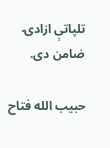تلپاتې ازادۍ ضامن دی.

حبیب الله فتاح